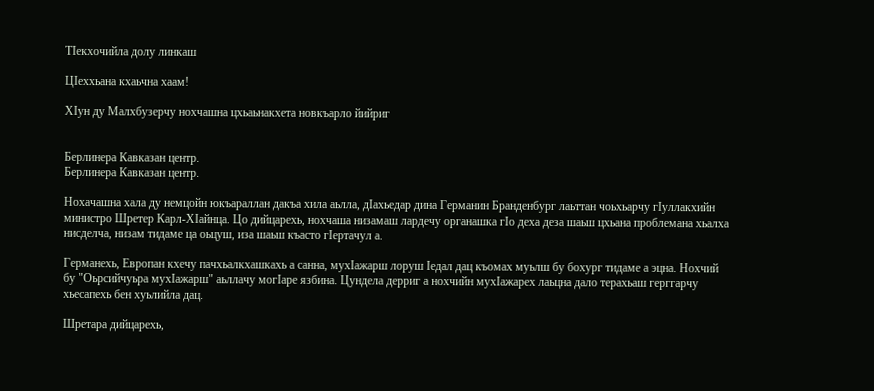ТIекхочийла долу линкаш

ЦIеххьана кхаьчна хаам!

ХIун ду Малхбузерчу нохчашна цхьаьнакхета новкъарло йийриг


Берлинера Кавказан центр.
Берлинера Кавказан центр.

Нохачашна хала ду немцойн юкъараллан дакъа хила аьлла, дIахьедар дина Германин Бранденбург лаьттан чоьхьарчу гIуллакхийн министро Шретер Карл-ХIайнца. Цо дийцарехь, нохчаша низамаш лардечу органашка гIо деха деза шаьш цхьана проблемана хьалха нисделча, низам тидаме ца оьцуш, иза шаьш къасто гIертачул а.

Германехь, Европан кхечу пачхьалкхашкахь а санна, мухIажарш лоруш Iедал дац къомах муьлш бу бохург тидаме а эцна. Нохчий бу "Оьрсийчуьра мухIажарш" аьллачу могIаре язбина. Цундела дерриг а нохчийн мухIажарех лаьцна дало терахьаш герггарчу хьесапехь бен хуьлийла дац.

Шретара дийцарехь,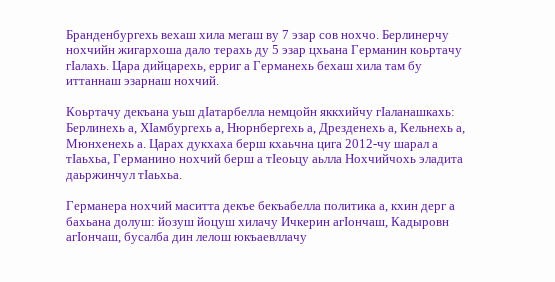Бранденбургехь вехаш хила мегаш ву 7 эзар сов нохчо. Берлинерчу нохчийн жигархоша дало терахь ду 5 эзар цхьана Германин коьртачу гIалахь. Цара дийцарехь, ерриг а Германехь бехаш хила там бу иттаннаш эзарнаш нохчий.

Коьртачу декъана уьш дIатарбелла немцойн яккхийчу гIаланашкахь: Берлинехь а, ХIамбургехь а, Нюрнбергехь а, Дрезденехь а, Кельнехь а, Мюнхенехь а. Царах дукхаха берш кхаьчна цига 2012-чу шарал а тIаьхьа, Германино нохчий берш а тIеоьцу аьлла Нохчийчохь эладита даьржинчул тIаьхьа.

Германера нохчий маситта декъе бекъабелла политика а, кхин дерг а бахьана долуш: йозуш йоцуш хилачу Ичкерин агIончаш, Кадыровн агIончаш, бусалба дин лелош юкъаевллачу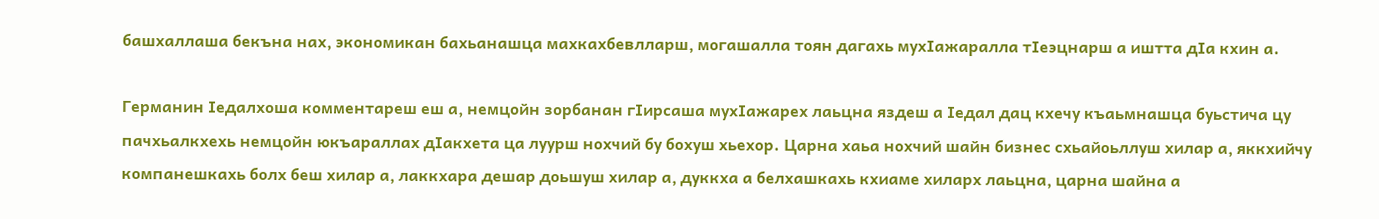башхаллаша бекъна нах, экономикан бахьанашца махкахбевлларш, могашалла тоян дагахь мухIажаралла тIеэцнарш а иштта дIа кхин а.

Германин Iедалхоша комментареш еш а, немцойн зорбанан гIирсаша мухIажарех лаьцна яздеш а Iедал дац кхечу къаьмнашца буьстича цу пачхьалкхехь немцойн юкъараллах дIакхета ца луурш нохчий бу бохуш хьехор. Царна хаьа нохчий шайн бизнес схьайоьллуш хилар а, яккхийчу компанешкахь болх беш хилар а, лаккхара дешар доьшуш хилар а, дуккха а белхашкахь кхиаме хиларх лаьцна, царна шайна а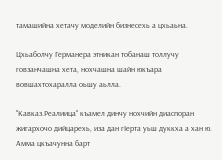тамашийна хетачу моделийн бизнесехь а цхьаьна.

Цхьаболчу Германера этникан тобанаш толлучу говзанчашна хета, нохчашна шайн юкъара вовшахтохаралла оьшу аьлла.

"Кавказ.Реалиица" къамел динчу нохчийн диаспоран жигархочо дийцарехь, иза дан гIерта уьш дуккха а хан ю. Амма цкъачунна барт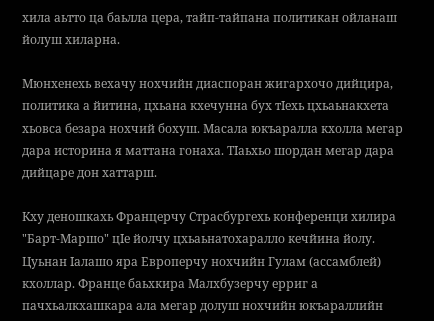хила аьтто ца баьлла цера, тайп-тайпана политикан ойланаш йолуш хиларна.

Мюнхенехь вехачу нохчийн диаспоран жигархочо дийцира, политика а йитина, цхьана кхечунна бух тIехь цхьаьнакхета хьовса безара нохчий бохуш. Масала юкъаралла кхолла мегар дара историна я маттана гонаха. ТIаьхьо шордан мегар дара дийцаре дон хаттарш.

Кху деношкахь Францерчу Страсбургехь конференци хилира "Барт-Маршо" цIе йолчу цхьаьнатохаралло кечйина йолу. Цуьнан Iалашо яра Европерчу нохчийн Гулам (ассамблей) кхоллар. Франце баьхкира Малхбузерчу ерриг а пачхьалкхашкара ала мегар долуш нохчийн юкъараллийн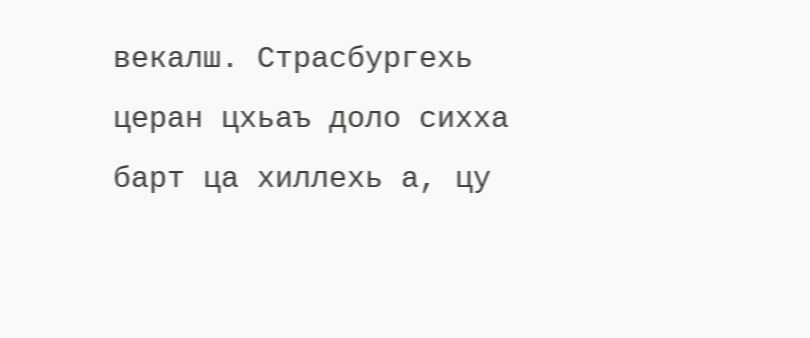векалш. Страсбургехь церан цхьаъ доло сихха барт ца хиллехь а, цу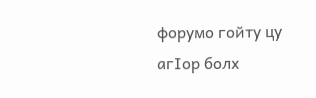форумо гойту цу агIор болх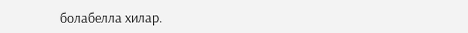болабелла хилар.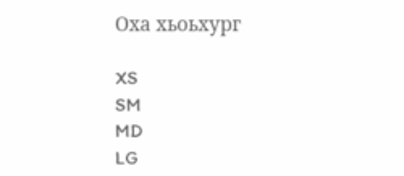Оха хьоьхург

XS
SM
MD
LG